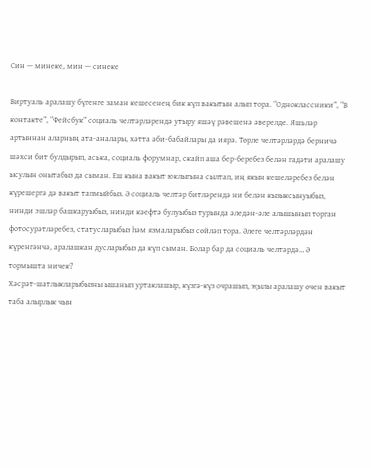Син — минеке, мин — синеке

Виртуаль аралашу бүгенге заман кешесенең бик күп вакытын алып тора. “Одноклассники”, “В контакте”, “Фейсбук” социаль челтәрләрендә утыру яшәү рәвешенә әверелде. Яшьләр артыннан аларның ата-аналары, хәтта әби-бабайлары да иярә. Төрле челтәрләрдә берничә шәхси бит булдырып, аська, социаль форумнар, скайп аша бер-беребез белән гадәти аралашу ысулын онытабыз да сыман. Еш кына вакыт юклыгына сылтап, иң якын кешеләребез белән күрешергә дә вакыт тапмыйбыз. Ә социаль челтәр битләрендә ни белән кызыксынуыбыз, нинди эшләр башкаруыбыз, нинди кәефтә булуыбыз турында әледән-әле алышынып торган фотосурәтләребез, статусларыбыз һәм язмаларыбыз сөйләп тора. Әлеге челтәрләрдән күренгәнчә, аралашкан дусларыбыз да күп сыман. Болар бар да социаль челтәрдә… Ә тормышта ничек?
Хәсрәт-шатлыкларыбызны ышанып уртаклашыр, күзгә-күз очрашып, җылы аралашу өчен вакыт таба алырлык чын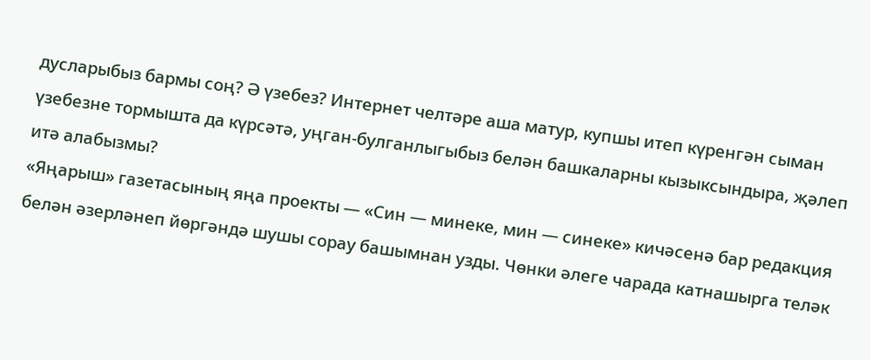дусларыбыз бармы соң? Ә үзебез? Интернет челтәре аша матур, купшы итеп күренгән сыман үзебезне тормышта да күрсәтә, уңган-булганлыгыбыз белән башкаларны кызыксындыра, җәлеп итә алабызмы?
«Яңарыш» газетасының яңа проекты — «Син — минеке, мин — синеке» кичәсенә бар редакция белән әзерләнеп йөргәндә шушы сорау башымнан узды. Чөнки әлеге чарада катнашырга теләк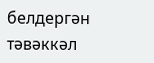белдергән тәвәккәл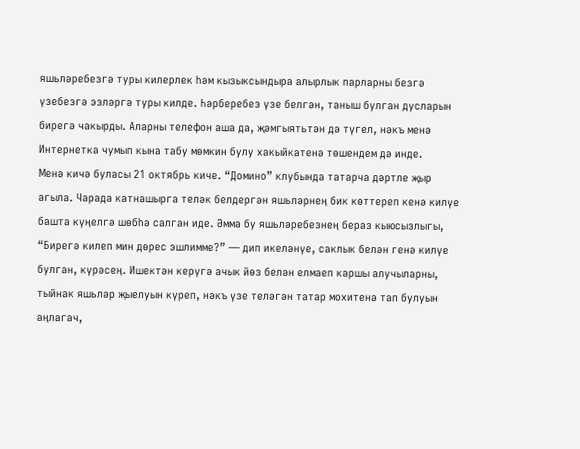яшьләребезгә туры килерлек һәм кызыксындыра алырлык парларны безгә үзебезгә эзләргә туры килде. Һәрберебез үзе белгән, таныш булган дусларын бирегә чакырды. Аларны телефон аша да, җәмгыятьтән дә түгел, нәкъ менә Интернетка чумып кына табу мөмкин булу хакыйкатенә төшендем дә инде.
Менә кичә буласы 21 октябрь киче. “Домино” клубында татарча дәртле җыр агыла. Чарада катнашырга теләк белдергән яшьләрнең бик көттереп кенә килүе башта күңелгә шөбһә салган иде. Әмма бу яшьләребезнең бераз кыюсызлыгы, “Бирегә килеп мин дөрес эшлимме?” — дип икеләнүе, саклык белән генә килүе булган, күрәсең. Ишектән керүгә ачык йөз белән елмаеп каршы алучыларны, тыйнак яшьләр җыелуын күреп, нәкъ үзе теләгән татар мохитенә тап булуын аңлагач,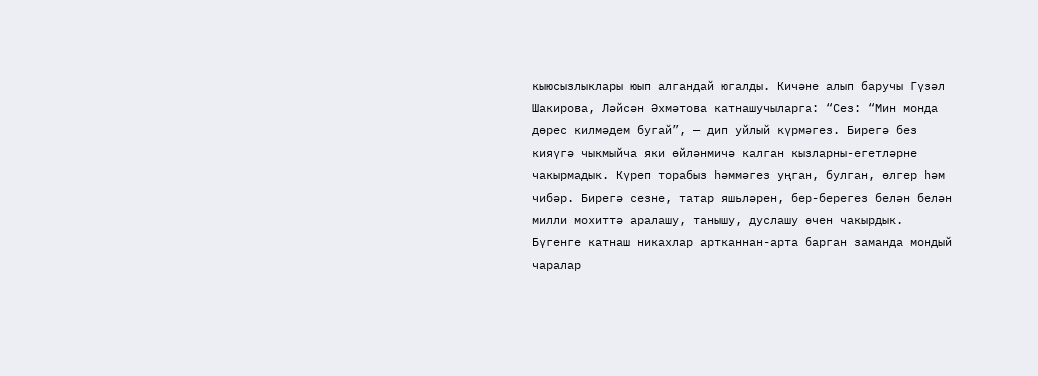кыюсызлыклары юып алгандай югалды. Кичәне алып баручы Гүзәл Шакирова, Ләйсән Әхмәтова катнашучыларга: “Сез: “Мин монда дөрес килмәдем бугай”, — дип уйлый күрмәгез. Бирегә без кияүгә чыкмыйча яки өйләнмичә калган кызларны-егетләрне чакырмадык. Күреп торабыз һәммәгез уңган, булган, өлгер һәм чибәр. Бирегә сезне, татар яшьләрен, бер-берегез белән белән милли мохиттә аралашу, танышу, дуслашу өчен чакырдык. Бүгенге катнаш никахлар артканнан-арта барган заманда мондый чаралар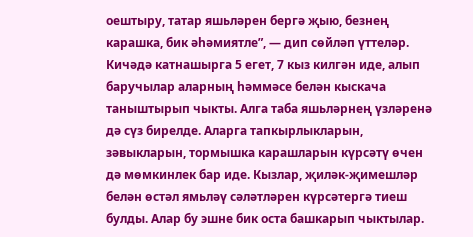оештыру, татар яшьләрен бергә җыю, безнең карашка, бик әһәмиятле”, — дип сөйләп үттеләр.
Кичәдә катнашырга 5 егет, 7 кыз килгән иде, алып баручылар аларның һәммәсе белән кыскача таныштырып чыкты. Алга таба яшьләрнең үзләренә дә сүз бирелде. Аларга тапкырлыкларын, зәвыкларын, тормышка карашларын күрсәтү өчен дә мөмкинлек бар иде. Кызлар, җиләк-җимешләр белән өстәл ямьләү сәләтләрен күрсәтергә тиеш булды. Алар бу эшне бик оста башкарып чыктылар.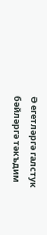Ә егетләргә галстук бәйләргә тәкъдим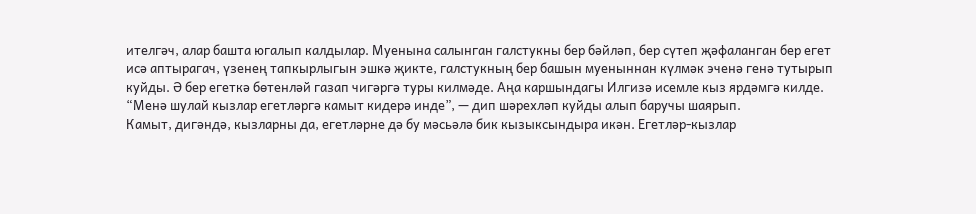ителгәч, алар башта югалып калдылар. Муенына салынган галстукны бер бәйләп, бер сүтеп җәфаланган бер егет исә аптырагач, үзенең тапкырлыгын эшкә җикте, галстукның бер башын муеныннан күлмәк эченә генә тутырып куйды. Ә бер егеткә бөтенләй газап чигәргә туры килмәде. Аңа каршындагы Илгизә исемле кыз ярдәмгә килде. “Менә шулай кызлар егетләргә камыт кидерә инде”, — дип шәрехләп куйды алып баручы шаярып.
Камыт, дигәндә, кызларны да, егетләрне дә бу мәсьәлә бик кызыксындыра икән. Егетләр-кызлар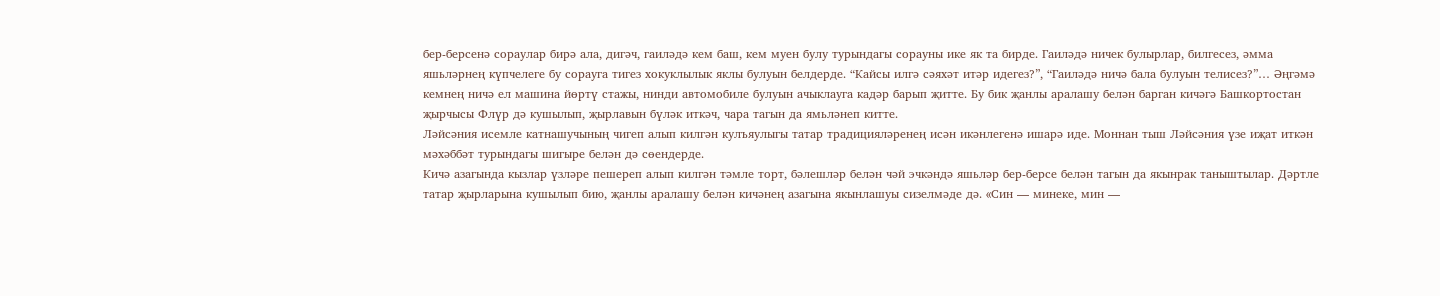бер-берсенә сораулар бирә ала, дигәч, гаиләдә кем баш, кем муен булу турындагы сорауны ике як та бирде. Гаиләдә ничек булырлар, билгесез, әмма яшьләрнең күпчелеге бу сорауга тигез хокуклылык яклы булуын белдерде. “Кайсы илгә сәяхәт итәр идегез?”, “Гаиләдә ничә бала булуын телисез?”… Әңгәмә кемнең ничә ел машина йөртү стажы, нинди автомобиле булуын ачыклауга кадәр барып җитте. Бу бик җанлы аралашу белән барган кичәгә Башкортостан җырчысы Флүр дә кушылып, җырлавын бүләк иткәч, чара тагын да ямьләнеп китте.
Ләйсәния исемле катнашучының чигеп алып килгән кулъяулыгы татар традицияләренең исән икәнлегенә ишарә иде. Моннан тыш Ләйсәния үзе иҗат иткән мәхәббәт турындагы шигыре белән дә сөендерде.
Кичә азагында кызлар үзләре пешереп алып килгән тәмле торт, бәлешләр белән чәй эчкәндә яшьләр бер-берсе белән тагын да якынрак таныштылар. Дәртле татар җырларына кушылып бию, җанлы аралашу белән кичәнең азагына якынлашуы сизелмәде дә. «Син — минеке, мин —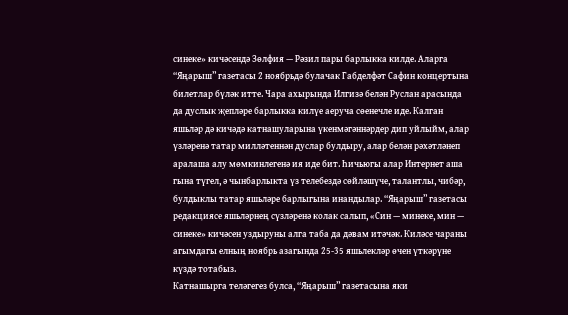синеке» кичәсендә Зөлфия — Рәзил пары барлыкка килде. Аларга “Яңарыш” газетасы 2 ноябрьдә булачак Габделфәт Сафин концертына билетлар бүләк итте. Чара ахырында Илгизә белән Руслан арасында да дуслык җепләре барлыкка килүе аеруча сөенечле иде. Калган яшьләр дә кичәдә катнашуларына үкенмәгәннәрдер дип уйлыйм, алар үзләренә татар милләтеннән дуслар булдыру, алар белән рәхәтләнеп аралаша алу мөмкинлегенә ия иде бит. Һичьюгы алар Интернет аша гына түгел, ә чынбарлыкта үз телебездә сөйләшүче, талантлы, чибәр, булдыклы татар яшьләре барлыгына инандылар. “Яңарыш” газетасы редакциясе яшьләрнең сүзләренә колак салып, «Син — минеке, мин — синеке» кичәсен уздыруны алга таба да дәвам итәчәк. Киләсе чараны агымдагы елның ноябрь азагында 25-35 яшьлекләр өчен үткәрүне күздә тотабыз.
Катнашырга теләгегез булса, “Яңарыш” газетасына яки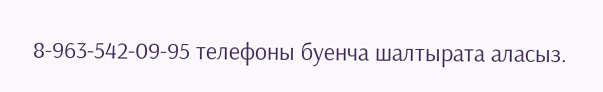8-963-542-09-95 телефоны буенча шалтырата аласыз.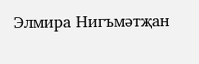Элмира Нигъмәтҗан